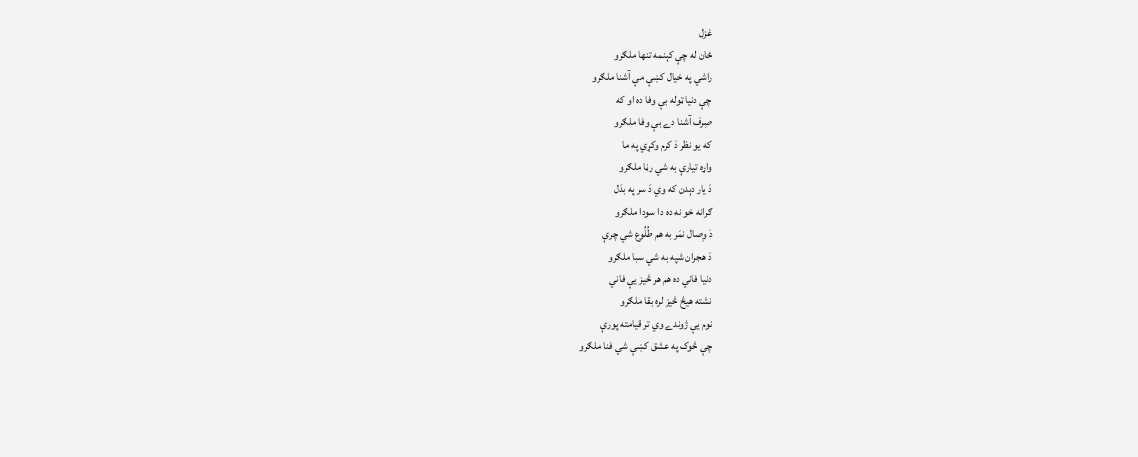غزل
ځان له چې کېنمه تنها ملګرو
راشي په خيال کښې مې آشنا ملګرو
چې دنيا ټوله بې وفا ده او که
صِرف آشنا دے بې وفا ملګرو
که يو نظر دَ کرم وکړي په ما
واړه تيارې به شي رڼا ملګرو
دَ يار دېدن که وي دَ سر په بدَل
ګرانه خو نه ده دا سودا ملګرو
دَ وِصال نمَر به هم طُلُوع شي چرې
دَ هجران شپه به شي سبا ملګرو
دنيا فاني ده هم هر څيز يې فاني
نشته هيڅ څيز لره بقا ملګرو
نوم يې ژوندے وي تر قيامته پورې
چې څوک په عشق کښې شي فنا ملګرو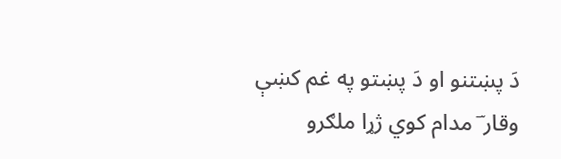دَ پښتنو او دَ پښتو په غم کښې
وقار ؔ مدام کوي ژړا ملګرو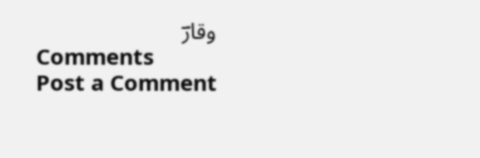وقارؔ
Comments
Post a Comment